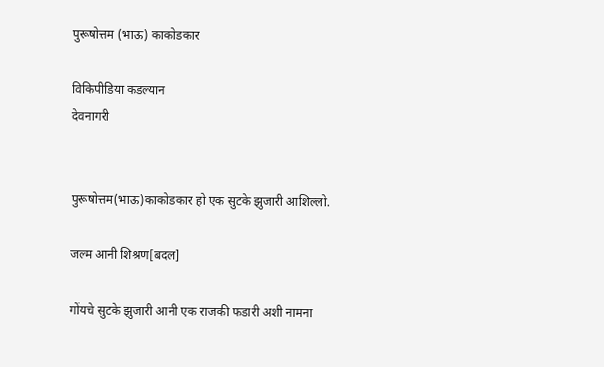पुरूषोत्तम (भाऊ) काकोडकार

विकिपीडिया कडल्यान
देवनागरी


पुरूषोत्तम(भाऊ)काकोडकार हो एक सुटके झुजारी आशिल्लो.

जल्म आनी शिश्रण[बदल]

गोंयचे सुटके झुजारी आनी एक राजकी फडारी अशी नामना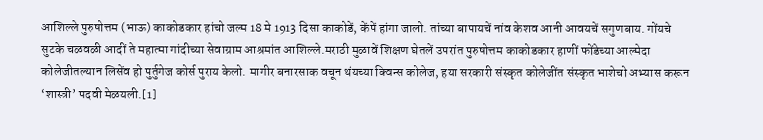आशिल्ले पुरुषोत्तम (भाऊ) काकोडकार हांचो जल्म 18 मे 1913 दिसा काकोडें, केंपें हांगा जालो. तांच्या बापायचें नांव केशव आनी आवयचें सगुणबाय. गोंयचे सुटके चळवळी आदीं ते महात्मा गांदीच्या सेवाग्राम आश्रमांत आशिल्ले.मराठी मुळावें शिक्षण घेतलें उपरांत पुरुषोत्तम काकोडकार हाणीं फोंडेच्या आल्मेदा कोलेजीतल्यान लिसेंव हो पुर्तुगेज कोर्स पुराय केलो. मागीर बनारसाक वचून थंयच्या क्विन्स कोलेज, हया सरकारी संस्कृत कोलेजींत संस्कृत भाशेचो अभ्यास करून ‘शास्त्री’ पदवी मेळयली.[1]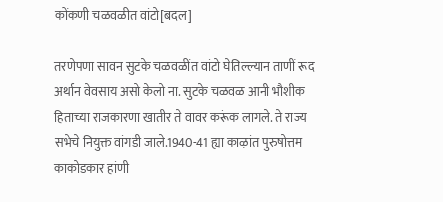कोंकणी चळवळीत वांटो[बदल]

तरणेपणा सावन सुटके चळवळींत वांटो घेतिल्ल्यान ताणीं रूद अर्थान वेवसाय असो केलो ना. सुटके चळवळ आनी भौशीक हिताच्या राजकारणा खातीर ते वावर करूंक लागले. ते राज्य सभेचे नियुक्त वांगडी जाले.1940-41 ह्या काऴांत पुरुषोत्तम काकोडकार हांणी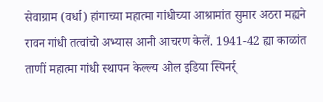सेवाग्राम (वर्धा) हांगाच्या महात्मा गांधीच्या आश्रामांत सुमार अठरा मह्यने रावन गांधी तत्वांचो अभ्यास आनी आचरण केलें. 1941-42 ह्या काळांत ताणीं महात्मा गांधी स्थापन केल्ल्य ओल इडिया स्पिनर्र्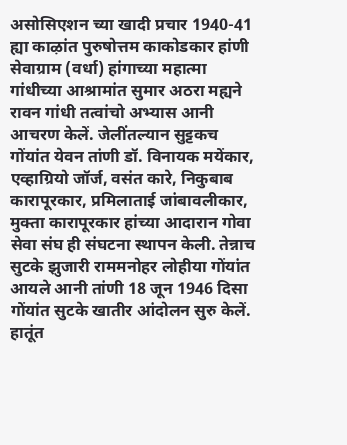असोसिएशन च्या खादी प्रचार 1940-41 ह्या काऴांत पुरुषोत्तम काकोडकार हांणी सेवाग्राम (वर्धा) हांगाच्या महात्मा गांधीच्या आश्रामांत सुमार अठरा मह्यने रावन गांधी तत्वांचो अभ्यास आनी आचरण केलें. जेलींतल्यान सुट्टकच गोंयांत येवन तांणी डॉ. विनायक मयेंकार, एव्हाग्रियो जॉर्ज, वसंत कारे, निकुबाब कारापूरकार, प्रमिलाताई जांबावलीकार, मुक्ता कारापूरकार हांच्या आदारान गोवा सेवा संघ ही संघटना स्थापन केली. तेन्नाच सुटके झुजारी राममनोहर लोहीया गोंयांत आयले आनी तांणी 18 जून 1946 दिसा गोंयांत सुटके खातीर आंदोलन सुरु केलें. हातूंत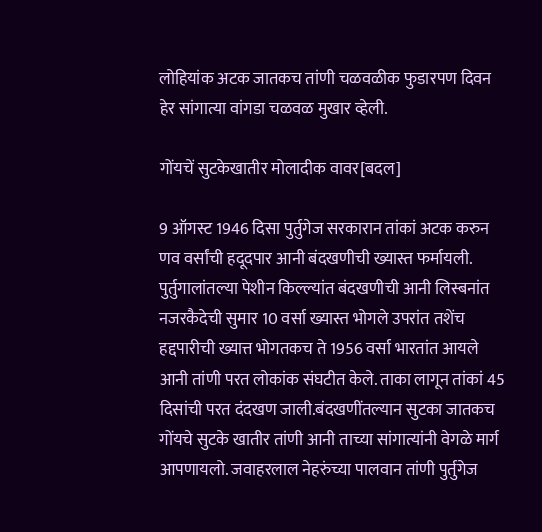लोहियांक अटक जातकच तांणी चळवळीक फुडारपण दिवन हेर सांगात्या वांगडा चळवळ मुखार व्हेली.

गोंयचें सुटकेखातीर मोलादीक वावर[बदल]

9 ऑगस्ट 1946 दिसा पुर्तुगेज सरकारान तांकां अटक करुन णव वर्सांची हदूदपार आनी बंदखणीची ख्यास्त फर्मायली. पुर्तुगालांतल्या पेशीन किल्ल्यांत बंदखणीची आनी लिस्बनांत नजरकैदेची सुमार 10 वर्सा ख्यास्त भोगले उपरांत तशेंच हद्दपारीची ख्यात्त भोगतकच ते 1956 वर्सा भारतांत आयले आनी तांणी परत लोकांक संघटीत केले. ताका लागून तांकां 45 दिसांची परत दंदखण जाली.बंदखणींतल्यान सुटका जातकच गोंयचे सुटके खातीर तांणी आनी ताच्या सांगात्यांनी वेगळे मार्ग आपणायलो. जवाहरलाल नेहरुंच्या पालवान तांणी पुर्तुगेज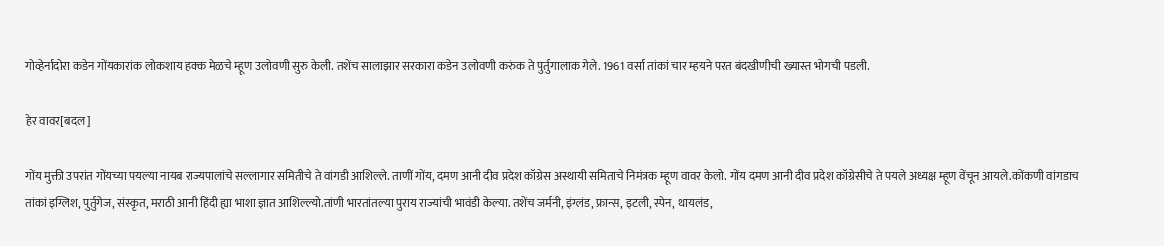गोव्हेर्नादोरा कडेन गोंयकारांक लोकशाय हक्क मेळचे म्हूण उलोवणी सुरु केली. तशेंच सालाझार सरकारा कडेन उलोवणी करुंक ते पुर्तुगालाक गेले. 1961 वर्सा तांकां चार म्हयने परत बंदखीणीची ख्यास्त भोगची पडली.

हेर वावर[बदल]

गोंय मुक्ती उपरांत गोंयच्या पयल्या नायब राज्यपालांचे सल्लागार समितीचे ते वांगडी आशिल्ले. ताणीं गोंय, दमण आनी दीव प्रदेश कॉग्रेस अस्थायी समिताचे निमंत्रक म्हूण वावर केलो. गोंय दमण आनी दीव प्रदेश कॉग्रेसीचे ते पयले अध्यक्ष म्हूण वेंचून आयले.कोंकणी वांगडाच तांकां इग्लिश, पुर्तुगेज, संस्कृत, मराठी आनी हिंदी ह्या भाशा ज्ञात आशिल्ल्यो.तांणी भारतांतल्या पुराय राज्यांची भावंडी केल्या. तशेंच जर्मनी, इंग्लंड, फ्रान्स, इटली, स्पेन, थायलंड,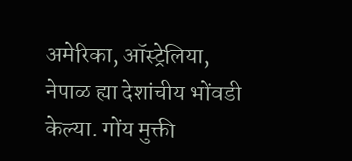अमेरिका, ऑस्ट्रेलिया, नेपाळ ह्या देशांचीय भोंवडी केल्या. गोंय मुक्ती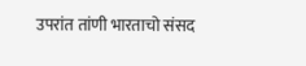उपरांत तांणी भारताचो संसद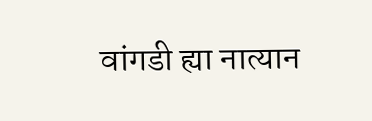वांगडी ह्या नात्यान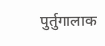पुर्तुगालाक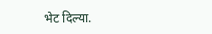भेट दिल्या.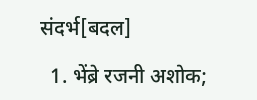संदर्भ[बदल]

  1. भेंब्रे रजनी अशोक;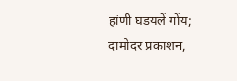हांणी घडयलें गोंय; दामोदर प्रकाशन,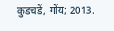कुडचडें, गोंय; 2013.